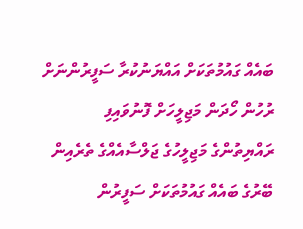ބައެއް ގައުމުތަކަށް އައްޔަނުކުރާ ސަފީރުންނަށް ރުހުން ހޯދަން މަޖިލީހަށް ފޮނުވައިފި
ރައްޔިތުންގެ މަޖިލީހުގެ ޖަލްސާއެއްގެ ތެރެއިން
ބޭރުގެ ބައެއް ގައުމުތަކަށް ސަފީރުން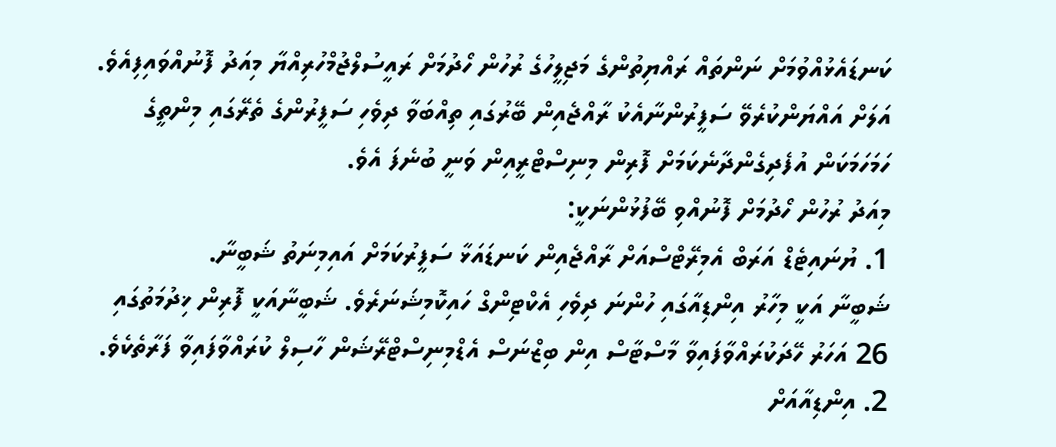ކަނޑައެޅުއްވުމަށް ނަންތައް ރައްޔިތުންގެ މަޖިލީހުގެ ރުހުން ހޯދުމަށް ރައީސުލްޖުމްހުރިއްޔާ މިއަދު ފޮނުއްވައިފިއެވެ.
އަލަށް އައްޔަންކުރެވޭ ސަފީރުންނާއެކު ރާއްޖެއިން ބޭރުގައި ތިއްބަވާ ދިވެހި ސަފީރުންގެ ތެރޭގައި މިންތީގެ ހަމަހަމަކަން އުފެދިގެންދާނެކަމަށް ފޮރިން މިނިސްޓްރީއިން ވަނީ ބުނެފަ އެވެ.
މިއަދު ރުހުން ހޯދުމަށް ފޮނުއްވި ބޭފުޅުންނަކީ:
1. ޔުނައިޓެޑް އަރަބް އެމިރޭޓްސްއަށް ރާއްޖެއިން ކަނޑައަޅާ ސަފީރުކަމަށް އައިމިނަތު ޝަބީނާ.
ޝަބީނާ އަކީ މިހާރު އިންޑިއާގައި ހުންނަ ދިވެހި އެކްޓިންގް ހައިކޮމިޝަނަރެވެ. ޝަބީނާއަކީ ފޮރިން ޚިދުމަތުގައި 26 އަހަރު ހޭދަކުރައްވާފައިވާ މާސްޓާސް އިން ބިޒްނަސް އެޑްމިނިސްޓްރޭޝަން ހާސިލް ކުރައްވާފައިވާ ފަރާތެކެވެ.
2. އިންޑިއާއަށް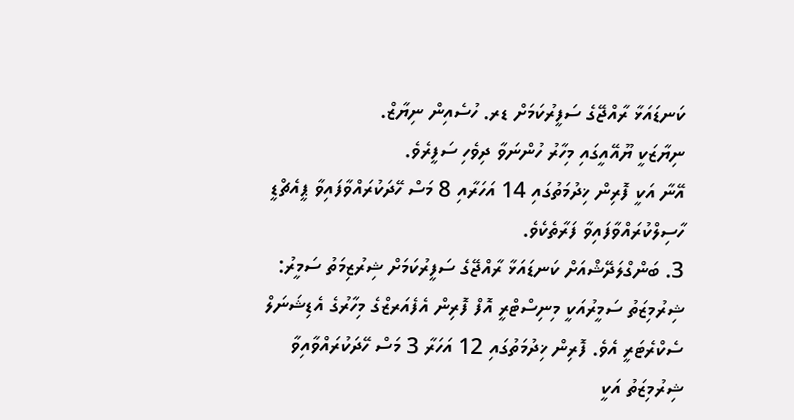ކަނޑައަޅާ ރާއްޖޭގެ ސަފީރުކަމަށް ޑރ. ހުސެއިން ނިޔާޒް.
ނިޔާޒަކީ ޔޫއޭއީގައި މިހާރު ހުންނަވާ ދިވެހި ސަފީރެވެ.
އޭނާ އަކީ ފޮރިން ޚިދުމަތުގައި 14 އަހަރާއި 8 މަސް ހޭދަކުރައްވާފައިވާ ޕީއެޗްޑީ ހާސިލްކުރައްވާފައިވާ ފަރާތެކެވެ.
3. ބަންގްލަދޭޝްއަށް ކަނޑައަޅާ ރާއްޖޭގެ ސަފީރުކަމަށް ޝިރުޒިމަތު ސަމީރު:
ޝިރުމިޒަތު ސަމީރުއަކީ މިނިސްޓްރީ އޮފް ފޮރިން އެފެއަރޒްގެ މިހާރުގެ އެޑިޝަނަލް ސެކްރެޓަރީ އެވެ. ފޮރިން ޚިދުމަތުގައި 12 އަހަރާ 3 މަސް ހޭދަކުރައްވާއިވާ ޝިރުމިޒަތު އަކީ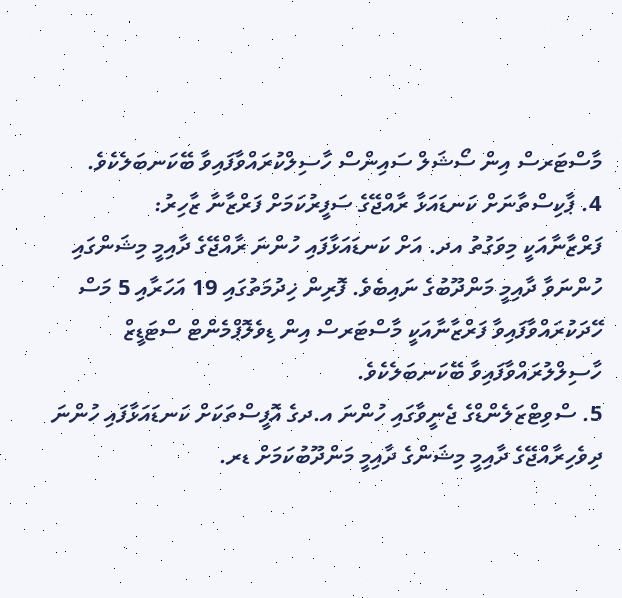މާސްޓަރސް އިން ސޯޝަލް ސައިންސް ހާސިލްކުރައްވާފައިވާ ބޭކަނބަލެކެވެ.
4. ޕާކިސްތާނަށް ކަނޑައަޅާ ރާއްޖޭގެ ސަފީރުކަމަށް ފަރްޒާނާ ޒާހިރު:
ފަރްޒާނާއަކީ މިވަގުތު އދ. އަށް ކަނޑައަޅާފައި ހުންނަ ރާއްޖޭގެ ދާއިމީ މިޝަންގައި ހުންނަވާ ދާއިމީ މަންދޫބުގެ ނައިބެވެ. ފޮރިން ޚިދުމަތުގައި 19 އަހަރާއި 5 މަސް ހޭދަކުރައްވާފައިވާ ފަރްޒާނާއަކީ މާސްޓަރސް އިން ޑިވެލޮޕްމެންޓް ސްޓަޑީޒް ހާސިލްލުރައްވާފައިވާ ބޭކަނބަލެކެވެ.
5. ސްވިޓްޒަލެންޑްގެ ޖެނީވާގައި ހުންނަ އ.ދގެ އޮފީސްތަކަށް ކަނޑައަޅާފައި ހުންނަ ދިވެހިރާއްޖޭގެ ދާއިމީ މިޝަންގެ ދާއިމީ މަންދޫބުކަމަށް ޑރ.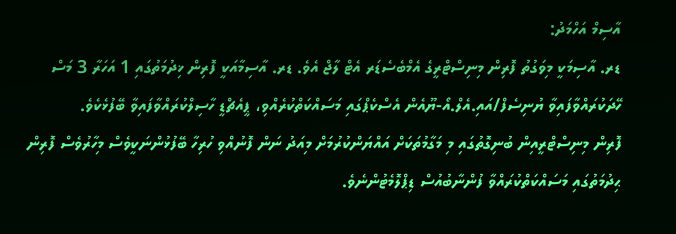އާސިމް އަހްމަދު:
ޑރ. އާސިމަކީ މިވަގުތު ފޮރިން މިނިސްޓްރީގެ އެމްބެސެޑަރ އެޓް ލާޖް އެވެ. ޑރ. އާސިމާއަކީ ފޮރިން ޚިދުމަތުގައި 1 އަހަރާ 3 މަސް ހޭދަކުރައްވާފައިވާ ޔުނިސެފް/އައި.އެލް.އޯ-ޔޫއެން އެސްކެޕްގައި މަސައްކަތްކުރެއްވި، ޕީއެޗްޑީ ހާސިލްކުރައްވާފައިވާ ބޭފުޅެކެވެ.
ފޮރިން މިނިސްޓްރީއިން ބުނިގޮތުގައި މި މަގާމުތަކަށް އައްޔަންކުރުމަށް މިއަދު ނަން ފޮނުއްވި ހުރިހާ ބޭފުޅުންނަކީވެސް މިހާރުވެސް ފޮރިން ޙިދުމަތުގައި މަސައްކަތްކުރައްވާ ފުންނާބުއުސް ޑިޕްލޮމެޓުންނެވެ.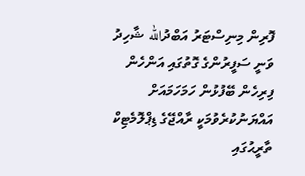ފޮރިން މިނިސްޓަރު އަބްދުالله ޝާހިދު ވަނީ ސަފީރުންގެ ގޮތުގައި އަންހެން ފިރިހެން ބޭފުޅުން ހަމަހަމައަށް އައްޔަނުކުރެވުމަކީ ރާއްޖޭގެ ޑިޕްލޮމެޓިކް ތާރީޙުގައި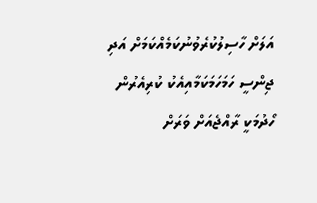އަލަށް ހާސިލުކުރެވުނުކަމެއްކަމަށް އަދި ޖިންސީ ހަމަހަމަކަމާއިއެކު ކުރިއެރުން ހޯދުމަކީ ރާއްޖެއަށް ވަރަށް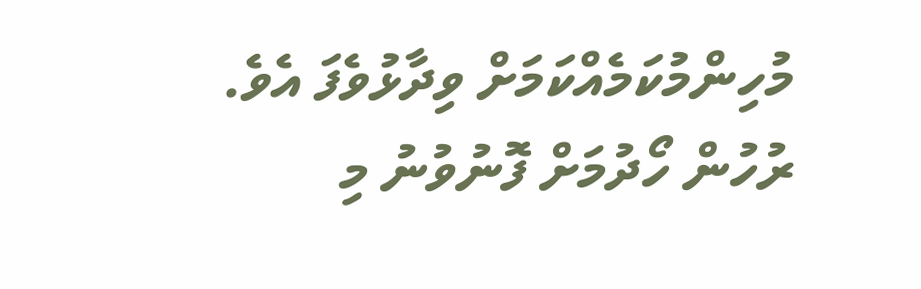މުހިންމުކަމެއްކަމަށް ވިދާޅުވެފަ އެވެ.
ރުހުން ހޯދުމަށް ފޮނުވުނު މި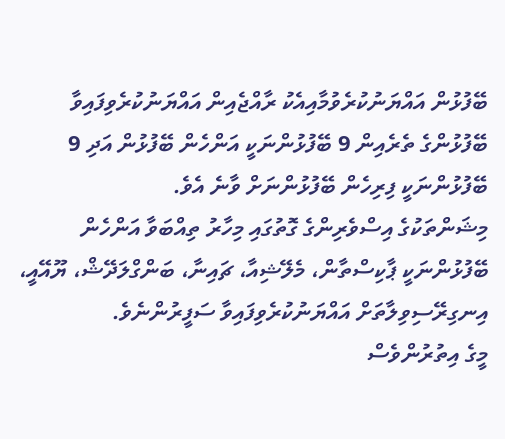ބޭފުޅުން އައްޔަނުކުރެވުމާއިއެކު ރާއްޖެއިން އައްޔަނުކުރެވިފައިވާ ބޭފުޅުންގެ ތެރެއިން 9 ބޭފުޅުންނަކީ އަންހެން ބޭފުޅުން އަދި 9 ބޭފުޅުންނަކީ ފިރިހެން ބޭފުޅުންނަށް ވާނެ އެވެ.
މިޝަންތަކުގެ އިސްވެރިންގެ ގޮތުގައި މިހާރު ތިއްބަވާ އަންހެން ބޭފުޅުންނަކީ ޕާކިސްތާން، މެލޭޝިއާ، ޗައިނާ، ބަންގްލަދޭޝް، ޔޫއޭއީ، އިނގިރޭސިވިލާތަށް އައްޔަނުކުރެވިފައިވާ ސަފީރުންނެވެ.
މީގެ އިތުރުންވެސް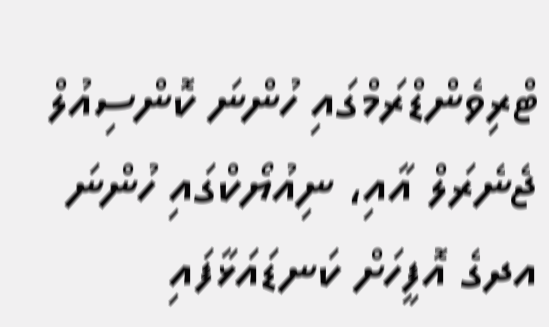ޓްރިވެންޑްރަމްގައި ހުންނަ ކޮންސިއުލް ޖެނެރަލް އާއި، ނިއުޔޯކްގައި ހުންނަ އދގެ އޮފީހަށް ކަނޑައަޅާފައި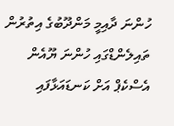ހުންނަ ދާއިމީ މަންދޫބުގެ އިތުރުން ތައިލެންޑްގައި ހުންނަ ޔޫއެން އެސްކެޕް އަށް ކަނޑައަޅާފައި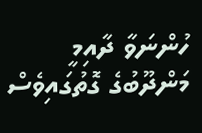ހުންނަވާ ދާއިމީ މަންދޫބުގެ ގޮތުގައިވެސް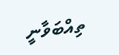ތިއްބަވާނީ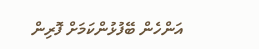އަންހެން ބޭފުޅުންކަމަށް ފޮރިން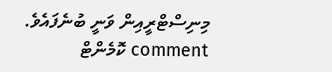މިނިސްޓްރީއިން ވަނީ ބުނެފައެވެ.
comment ކޮމެންޓް